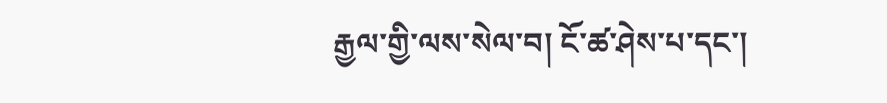རྒྱལ་གྱི་ལས་སེལ་བ། ངོ་ཚ་ཤེས་པ་དང་།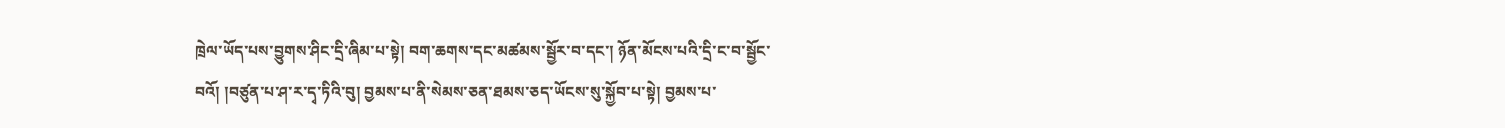ཁྲེལ་ཡོད་པས་བྱུགས་ཤིང་དྲི་ཞིམ་པ་སྟེ། བག་ཆགས་དང་མཚམས་སྦྱོར་བ་དང་། ཉོན་མོངས་པའི་དྲི་ང་བ་སྦྱོང་བའོ། །བཙུན་པ་ཤ་ར་དྭ་ཏིའི་བུ། བྱམས་པ་ནི་སེམས་ཅན་ཐམས་ཅད་ཡོངས་སུ་སྐྱོབ་པ་སྟེ། བྱམས་པ་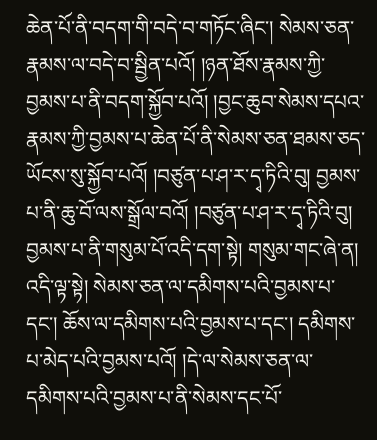ཆེན་པོ་ནི་བདག་གི་བདེ་བ་གཏོང་ཞིང་། སེམས་ཅན་རྣམས་ལ་བདེ་བ་སྦྱིན་པའོ། །ཉན་ཐོས་རྣམས་ཀྱི་བྱམས་པ་ནི་བདག་སྐྱོབ་པའོ། །བྱང་ཆུབ་སེམས་དཔའ་རྣམས་ཀྱི་བྱམས་པ་ཆེན་པོ་ནི་སེམས་ཅན་ཐམས་ཅད་ཡོངས་སུ་སྐྱོབ་པའོ། །བཙུན་པ་ཤ་ར་དྭ་ཏིའི་བུ། བྱམས་པ་ནི་ཆུ་བོ་ལས་སྒྲོལ་བའོ། །བཙུན་པ་ཤ་ར་དྭ་ཏིའི་བུ། བྱམས་པ་ནི་གསུམ་པོ་འདི་དག་སྟེ། གསུམ་གང་ཞེ་ན། འདི་ལྟ་སྟེ། སེམས་ཅན་ལ་དམིགས་པའི་བྱམས་པ་དང་། ཆོས་ལ་དམིགས་པའི་བྱམས་པ་དང་། དམིགས་པ་མེད་པའི་བྱམས་པའོ། །དེ་ལ་སེམས་ཅན་ལ་དམིགས་པའི་བྱམས་པ་ནི་སེམས་དང་པོ་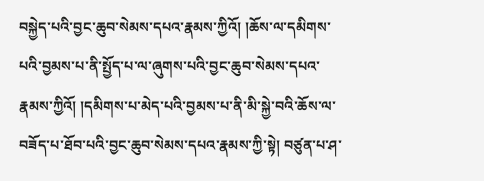བསྐྱེད་པའི་བྱང་ཆུབ་སེམས་དཔའ་རྣམས་ཀྱིའོ། །ཆོས་ལ་དམིགས་པའི་བྱམས་པ་ནི་སྤྱོད་པ་ལ་ཞུགས་པའི་བྱང་ཆུབ་སེམས་དཔའ་རྣམས་ཀྱིའོ། །དམིགས་པ་མེད་པའི་བྱམས་པ་ནི་མི་སྐྱེ་བའི་ཆོས་ལ་བཟོད་པ་ཐོབ་པའི་བྱང་ཆུབ་སེམས་དཔའ་རྣམས་ཀྱི་སྟེ། བཙུན་པ་ཤ་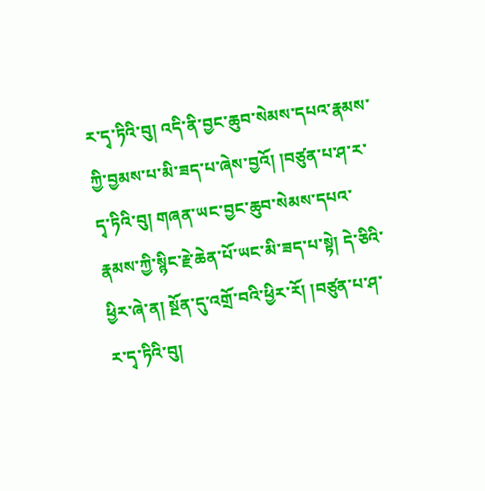ར་དྭ་ཏིའི་བུ། འདི་ནི་བྱང་ཆུབ་སེམས་དཔའ་རྣམས་ཀྱི་བྱམས་པ་མི་ཟད་པ་ཞེས་བྱའོ། །བཙུན་པ་ཤ་ར་དྭ་ཏིའི་བུ། གཞན་ཡང་བྱང་ཆུབ་སེམས་དཔའ་རྣམས་ཀྱི་སྙིང་རྗེ་ཆེན་པོ་ཡང་མི་ཟད་པ་སྟེ། དེ་ཅིའི་ཕྱིར་ཞེ་ན། སྔོན་དུ་འགྲོ་བའི་ཕྱིར་རོ། །བཙུན་པ་ཤ་ར་དྭ་ཏིའི་བུ།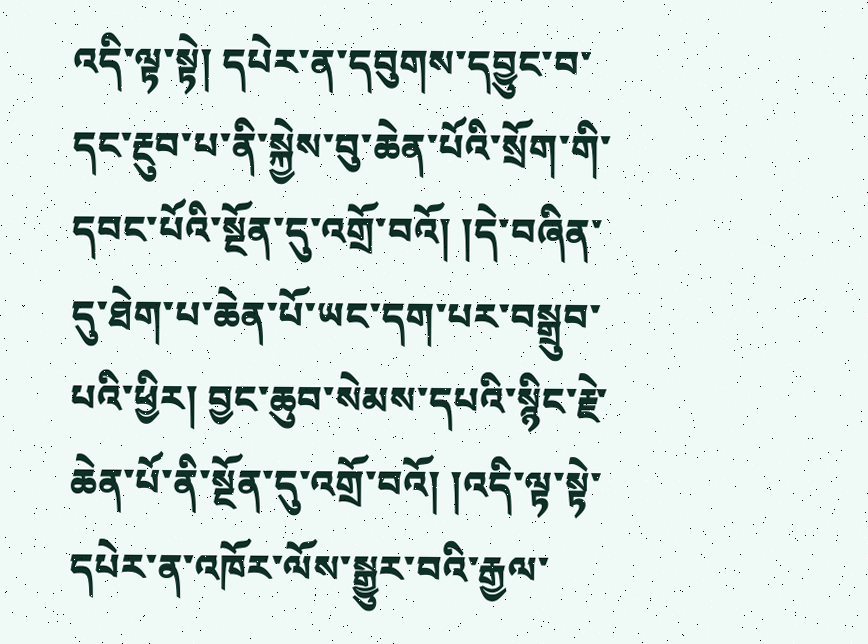འདི་ལྟ་སྟེ། དཔེར་ན་དབུགས་དབྱུང་བ་དང་རྔུབ་པ་ནི་སྐྱེས་བུ་ཆེན་པོའི་སྲོག་གི་དབང་པོའི་སྔོན་དུ་འགྲོ་བའོ། །དེ་བཞིན་དུ་ཐེག་པ་ཆེན་པོ་ཡང་དག་པར་བསྒྲུབ་པའི་ཕྱིར། བྱང་ཆུབ་སེམས་དཔའི་སྙིང་རྗེ་ཆེན་པོ་ནི་སྔོན་དུ་འགྲོ་བའོ། །འདི་ལྟ་སྟེ་དཔེར་ན་འཁོར་ལོས་སྒྱུར་བའི་རྒྱལ་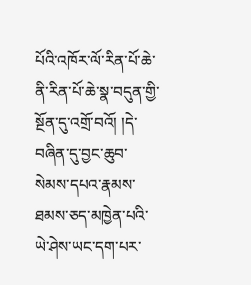པོའི་འཁོར་ལོ་རིན་པོ་ཆེ་ནི་རིན་པོ་ཆེ་སྣ་བདུན་གྱི་སྔོན་དུ་འགྲོ་བའོ། །དེ་བཞིན་དུ་བྱང་ཆུབ་སེམས་དཔའ་རྣམས་ཐམས་ཅད་མཁྱེན་པའི་ཡེ་ཤེས་ཡང་དག་པར་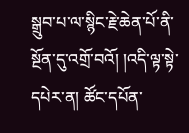སྒྲུབ་པ་ལ་སྙིང་རྗེ་ཆེན་པོ་ནི་སྔོན་དུ་འགྲོ་བའོ། །འདི་ལྟ་སྟེ་དཔེར་ན། ཚོང་དཔོན་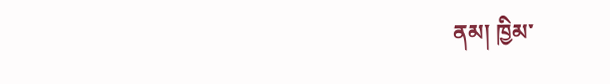ནམ། ཁྱིམ་